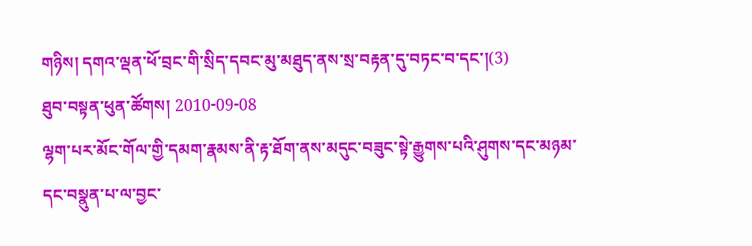གཉིས། དགའ་ལྡན་ཕོ་བྲང་གི་སྲིད་དབང་མུ་མཐུད་ནས་སྲ་བརྟན་དུ་བཏང་བ་དང་།(3)
ཐུབ་བསྟན་ཕུན་ཚོགས། 2010-09-08
ལྷག་པར་མོང་གོལ་གྱི་དམག་རྣམས་ནི་རྟ་ཐོག་ནས་མདུང་བཟུང་སྟེ་རྒྱུགས་པའི་ཤུགས་དང་མཉམ་དང་བསྣུན་པ་ལ་བྱང་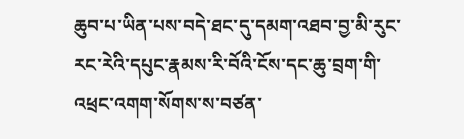ཆུབ་པ་ཡིན་པས་བདེ་ཐང་དུ་དམག་འཐབ་བྱ་མི་རུང་རང་རེའི་དཔུང་རྣམས་རི་བོའི་ངོས་དང་ཆུ་བྲག་གི་འཕྲང་འགག་སོགས་ས་བཙན་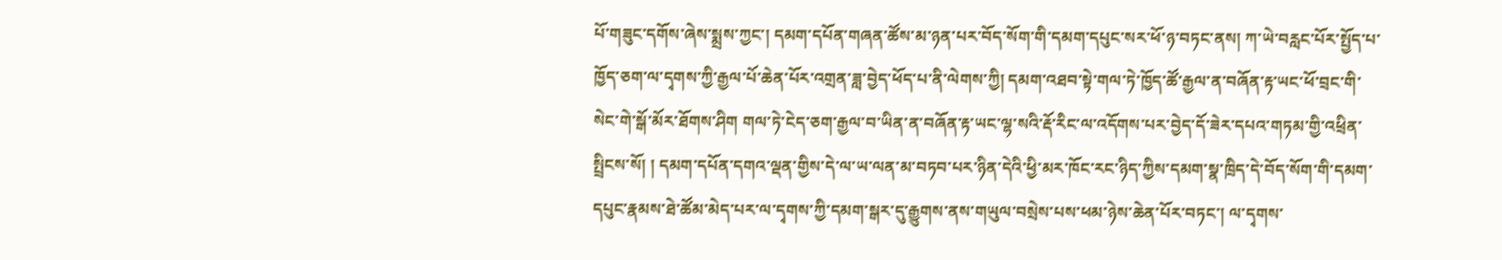པོ་གཟུང་དགོས་ཞེས་སྨྲས་ཀྱང་། དམག་དཔོན་གཞན་ཚོས་མ་ཉན་པར་བོད་སོག་གི་དམག་དཔུང་སར་ཕོ་ཉ་བཏང་ནས། ཀ་ཡེ་བརླང་པོར་སྤྱོད་པ་ཁྱོད་ཅག་ལ་དྭགས་ཀྱི་རྒྱལ་པོ་ཆེན་པོར་འགྲན་ཟླ་བྱེད་ཕོད་པ་ནི་ལེགས་ཀྱི། དམག་འཐབ་སྟེ་གལ་ཏེ་ཁྱོད་ཚོ་རྒྱལ་ན་བཞོན་རྟ་ཡང་ཕོ་བྲང་གི་སེང་གེ་སྒོ་མོར་ཐོགས་ཤིག གལ་ཏེ་ངེད་ཅག་རྒྱལ་བ་ཡིན་ན་བཞོན་རྟ་ཡང་ལྷ་སའི་རྡོ་རིང་ལ་འདོགས་པར་བྱེད་དོ་ཟེར་དཔའ་གཏམ་གྱི་འཕྲིན་སྤྲིངས་སོ། ། དམག་དཔོན་དགའ་ལྡན་གྱིས་དེ་ལ་ཡ་ལན་མ་བཏབ་པར་ཉིན་དེའི་ཕྱི་མར་ཁོང་རང་ཉིད་ཀྱིས་དམག་སྣ་ཁྲིད་དེ་བོད་སོག་གི་དམག་དཔུང་རྣམས་ཐེ་ཚོམ་མེད་པར་ལ་དྭགས་ཀྱི་དམག་སྒར་དུ་རྒྱུགས་ནས་གཡུལ་བསྲེས་པས་ཕམ་ཉེས་ཆེན་པོར་བཏང་། ལ་དྭགས་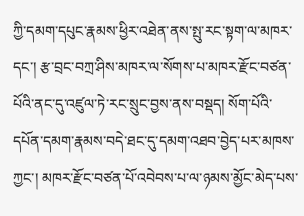ཀྱི་དམག་དཔུང་རྣམས་ཕྱིར་འཐེན་ནས་སྤུ་རང་སྟག་ལ་མཁར་དང་། རྩ་བྲང་བཀྲ་ཤིས་མཁར་ལ་སོགས་པ་མཁར་རྫོང་བཙན་པོའི་ནང་དུ་འཛུལ་ཏེ་རང་སྲུང་བྱས་ནས་བསྡད། སོག་པོའི་དཔོན་དམག་རྣམས་བདེ་ཐང་དུ་དམག་འཐབ་བྱེད་པར་མཁས་ཀྱང་། མཁར་རྫོང་བཙན་པོ་འབེབས་པ་ལ་ཉམས་མྱོང་མེད་པས་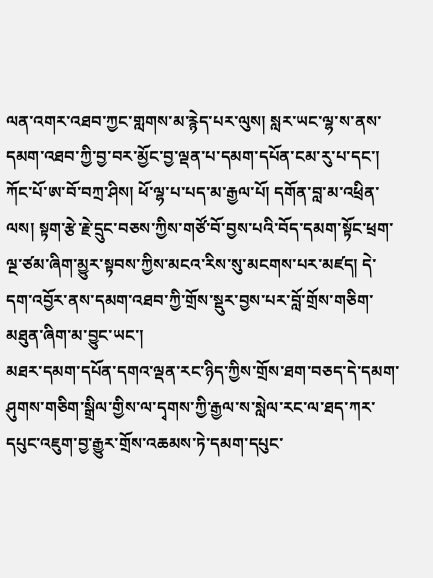ལན་འགར་འཐབ་ཀྱང་གླགས་མ་རྙེད་པར་ལུས། སླར་ཡང་ལྷ་ས་ནས་དམག་འཐབ་ཀྱི་བྱ་བར་མྱོང་བྱ་ལྡན་པ་དམག་དཔོན་ངམ་རུ་པ་དང་། ཀོང་པོ་ཨ་བོ་བཀྲ་ཤིས། ཕོ་ལྷ་པ་པད་མ་རྒྱལ་པོ། དགོན་བླ་མ་འཕྲིན་ལས། སྟག་རྩེ་རྗེ་དྲུང་བཅས་ཀྱིས་གཙོ་བོ་བྱས་པའི་བོད་དམག་སྟོང་ཕྲག་ལྔ་ཙམ་ཞིག་མྱུར་སྟབས་ཀྱིས་མངའ་རིས་སུ་མངགས་པར་མཛད། དེ་དག་འབྱོར་ནས་དམག་འཐབ་ཀྱི་གྲོས་སྡུར་བྱས་པར་བློ་གྲོས་གཅིག་མཐུན་ཞིག་མ་བྱུང་ཡང་།
མཐར་དམག་དཔོན་དགའ་ལྡན་རང་ཉིད་ཀྱིས་གྲོས་ཐག་བཅད་དེ་དམག་ཤུགས་གཅིག་སྒྲིལ་གྱིས་ལ་དྭགས་ཀྱི་རྒྱལ་ས་སླེལ་རང་ལ་ཐད་ཀར་དཔུང་འཇུག་བྱ་རྒྱུར་གྲོས་འཆམས་ཏེ་དམག་དཔུང་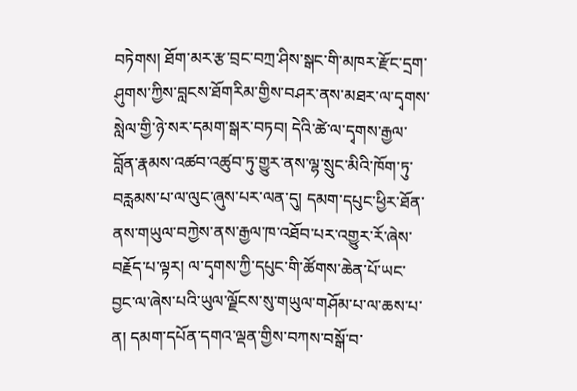བཏེགས། ཐོག་མར་རྩ་བྲང་བཀྲ་ཤིས་སྒང་གི་མཁར་རྫོང་དྲག་ཤུགས་ཀྱིས་བླངས་ཐོགརིམ་གྱིས་བཤར་ནས་མཐར་ལ་དྭགས་སླེལ་གྱི་ཉེ་སར་དམག་སྒར་བཏབ། དེའི་ཚེ་ལ་དྭགས་རྒྱལ་བློན་རྣམས་འཚབ་འཚུབ་ཏུ་གྱུར་ནས་ལྷ་སྲུང་མིའི་ཁོག་ཏུ་བརླམས་པ་ལ་ལུང་ཞུས་པར་ལན་དུ། དམག་དཔུང་ཕྱིར་ཐོན་ནས་གཡུལ་བཀྱེས་ནས་རྒྱལ་ཁ་འཐོབ་པར་འགྱུར་རོ་ཞེས་བརྗོད་པ་ལྟར། ལ་དྭགས་ཀྱི་དཔུང་གི་ཚོགས་ཆེན་པོ་ཡང་བྱང་ལ་ཞེས་པའི་ཡུལ་ལྗོངས་སུ་གཡུལ་གཤོམ་པ་ལ་ཆས་པ་ན། དམག་དཔོན་དགའ་ལྡན་གྱིས་བཀས་བསྒོ་བ་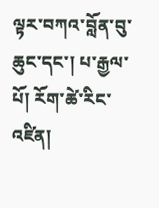ལྟར་བཀའ་བློན་བུ་ཆུང་དང་། པ་རྒྱལ་པོ། རོག་ཚེ་རིང་འཛིན།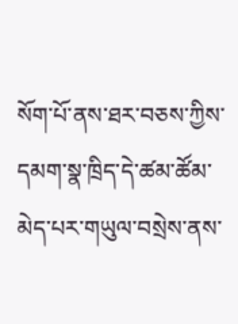སོག་པོ་ནས་ཐར་བཅས་ཀྱིས་དམག་སྣ་ཁྲིད་དེ་ཚམ་ཚོམ་མེད་པར་གཡུལ་བསྲེས་ནས་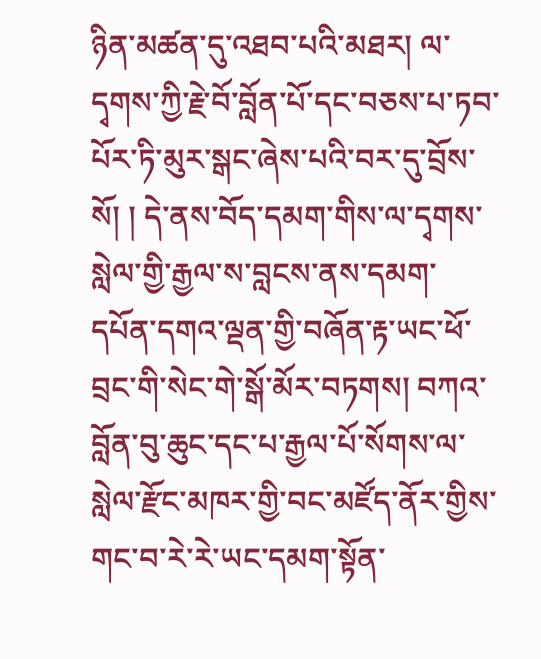ཉིན་མཚན་དུ་འཐབ་པའི་མཐར། ལ་དྭགས་ཀྱི་རྗེ་བོ་བློན་པོ་དང་བཅས་པ་ཏབ་པོར་ཏི་མུར་སྒང་ཞེས་པའི་བར་དུ་བྲོས་སོ། ། དེ་ནས་བོད་དམག་གིས་ལ་དྭགས་སླེལ་གྱི་རྒྱལ་ས་བླངས་ནས་དམག་དཔོན་དགའ་ལྡན་གྱི་བཞོན་རྟ་ཡང་ཕོ་བྲང་གི་སེང་གེ་སྒོ་མོར་བཏགས། བཀའ་བློན་བུ་ཆུང་དང་པ་རྒྱལ་པོ་སོགས་ལ་སླེལ་རྫོང་མཁར་གྱི་བང་མཛོད་ནོར་གྱིས་གང་བ་རེ་རེ་ཡང་དམག་སྟོན་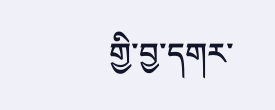གྱི་བྱ་དགར་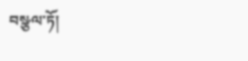བསྩལ་ཏོ།